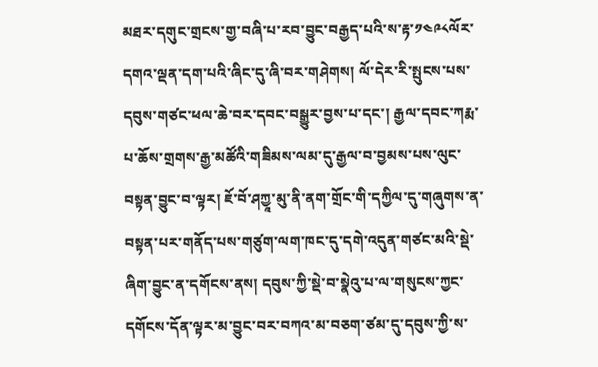མཐར་དགུང་གྲངས་གྱ་བཞི་པ་རབ་བྱུང་བརྒྱད་པའི་ས་རྟ་༡༤༩༨ལོར་དགའ་ལྡན་དག་པའི་ཞིང་དུ་ཞི་བར་གཤེགས། ལོ་དེར་རི་སྤུངས་པས་དབུས་གཙང་ཕལ་ཆེ་བར་དབང་བསྒྱུར་བྱས་པ་དང་། རྒྱལ་དབང་ཀརྨ་པ་ཆོས་གྲགས་རྒྱ་མཚོའི་གཟིམས་ལམ་དུ་རྒྱལ་བ་བྱམས་པས་ལུང་བསྟན་བྱུང་བ་ལྟར། ཇོ་བོ་ཤཀྱཱ་མུ་ནི་ནག་གྲོང་གི་དཀྱིལ་དུ་གཞུགས་ན་བསྟན་པར་གནོད་པས་གཙུག་ལག་ཁང་དུ་དགེ་འདུན་གཙང་མའི་སྡེ་ཞིག་བྱུང་ན་དགོངས་ནས། དབུས་ཀྱི་སྡེ་བ་སྣེའུ་པ་ལ་གསུངས་ཀྱང་དགོངས་དོན་ལྟར་མ་བྱུང་བར་བཀའ་མ་བཅག་ཙམ་དུ་དབུས་ཀྱི་ས་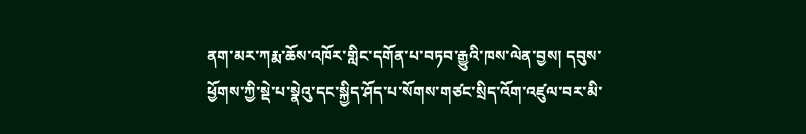ནག་མར་ཀརྨ་ཆོས་འཁོར་གླིང་དགོན་པ་བཏབ་རྒྱུའི་ཁས་ལེན་བྱས། དབུས་ཕྱོགས་ཀྱི་སྡེ་པ་སྣེའུ་དང་སྐྱིད་ཤོད་པ་སོགས་གཙང་སྲིད་འོག་འཛུལ་བར་མི་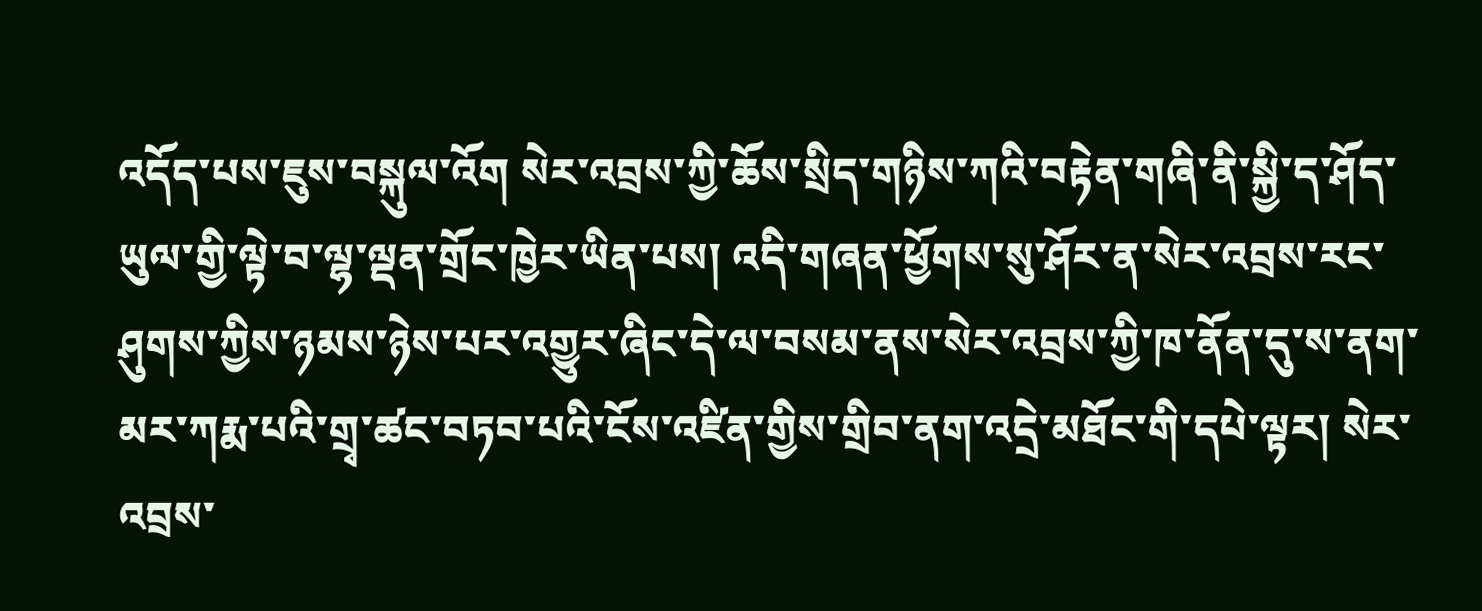འདོད་པས་ཇུས་བསྐུལ་འོག སེར་འབྲས་ཀྱི་ཆོས་སྲིད་གཉིས་ཀའི་བརྟེན་གཞི་ནི་སྐྱི་ད་ཤོད་ཡུལ་གྱི་ལྟེ་བ་ལྷ་ལྡན་གྲོང་ཁྱེར་ཡིན་པས། འདི་གཞན་ཕྱོགས་སུ་ཤོར་ན་སེར་འབྲས་རང་ཤུགས་ཀྱིས་ཉམས་ཉེས་པར་འགྱུར་ཞིང་དེ་ལ་བསམ་ནས་སེར་འབྲས་ཀྱི་ཁ་ནོན་དུ་ས་ནག་མར་ཀརྨ་པའི་གྲྭ་ཚང་བཏབ་པའི་ངོས་འཛིན་གྱིས་གྲིབ་ནག་འདྲེ་མཐོང་གི་དཔེ་ལྟར། སེར་འབྲས་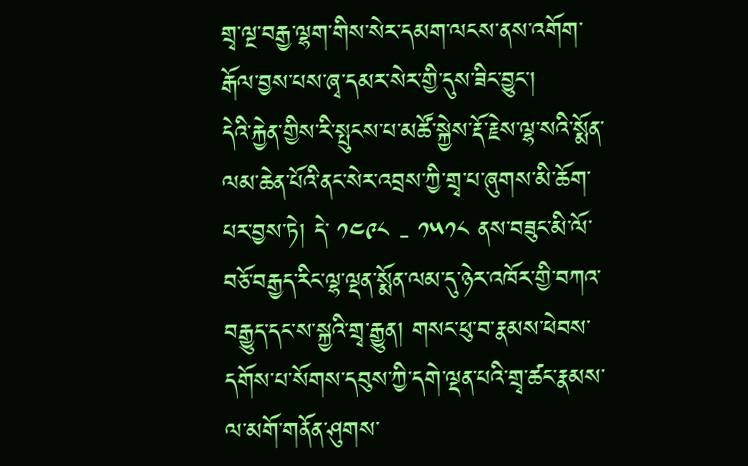གྲྭ་ལྔ་བརྒྱ་ལྷག་གིས་སེར་དམག་ལངས་ནས་འགོག་རྒོལ་བྱས་པས་ཞྭ་དམར་སེར་གྱི་དུས་ཟིང་བྱུང་།
དེའི་རྐྱེན་གྱིས་རི་སྤུངས་པ་མཚོ་སྐྱེས་རྡོ་རྗེས་ལྷ་སའི་སྨོན་ལམ་ཆེན་པོའི་ནང་སེར་འབྲས་ཀྱི་གྲྭ་པ་ཞུགས་མི་ཆོག་པར་བྱས་ཏེ། དེ་ ༡༤༩༨ - ༡༥༡༨ ནས་བཟུང་མི་ལོ་བཅོ་བརྒྱད་རིང་ལྷ་ལྡན་སྨོན་ལམ་དུ་ཉེར་འཁོར་གྱི་བཀའ་བརྒྱུད་དང་ས་སྐྱའི་གྲྭ་རྒྱུན། གསང་ཕུ་བ་རྣམས་ཕེབས་དགོས་པ་སོགས་དབུས་ཀྱི་དགེ་ལྡན་པའི་གྲྭ་ཚང་རྣམས་ལ་མགོ་གནོན་ཤུགས་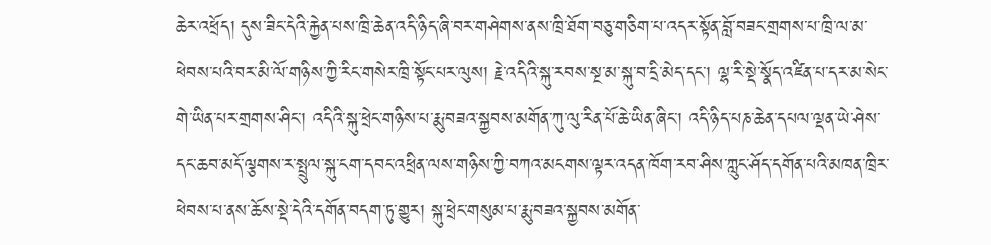ཆེར་འཕྲོད། དུས་ཟིང་དེའི་རྐྱེན་པས་ཁྲི་ཆེན་འདི་ཉིད་ཞི་བར་གཤེགས་ནས་ཁྲི་ཐོག་བཅུ་གཅིག་པ་འདར་སྟོན་བློ་བཟང་གྲགས་པ་ཁྲི་ལ་མ་ཕེབས་པའི་བར་མི་ལོ་གཉིས་ཀྱི་རིང་གསེར་ཁྲི་སྟོང་པར་ལུས། རྗེ་འདིའི་སྐུ་རབས་སྔ་མ་སྐུ་བ་དྲི་མེད་དང་། ལྷ་རི་སྡེ་སྣོད་འཛིན་པ་དར་མ་སེང་གེ་ཡིན་པར་གྲགས་ཤིང་། འདིའི་སྐུ་ཕྲེང་གཉིས་པ་རྨུ་བཟའ་སྐྱབས་མགོན་ཀུ་ལུ་རིན་པོ་ཆེ་ཡིན་ཞིང་། འདི་ཉིད་པཎ་ཆེན་དཔལ་ལྡན་ཡེ་ཤེས་དང་ཆབ་མདོ་ལྕགས་ར་སྤྲུལ་སྐུ་ངག་དབང་འཕྲིན་ལས་གཉིས་ཀྱི་བཀའ་མངགས་ལྟར་འདན་ཁོག་རབ་ཤིས་ཀླུང་ཤོད་དགོན་པའི་མཁན་ཁྲིར་ཕེབས་པ་ནས་ཆོས་སྡེ་དེའི་དགོན་བདག་ཏུ་གྱུར། སྐུ་ཕྲེང་གསུམ་པ་རྨུ་བཟའ་སྐྱབས་མགོན་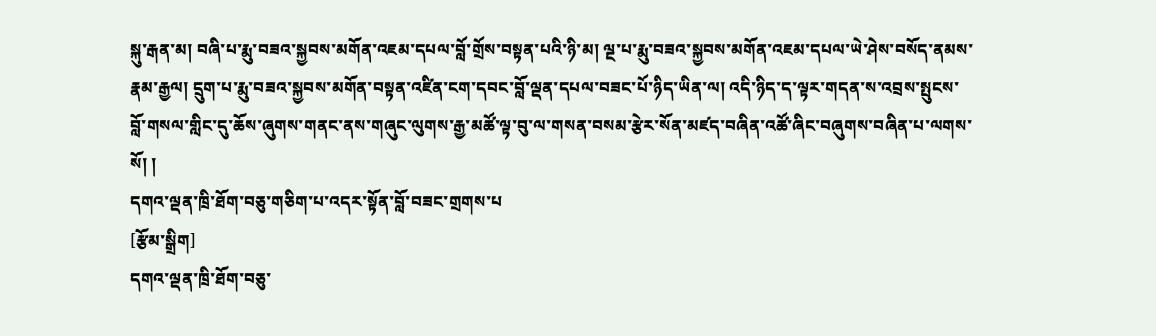སྐུ་རྒན་མ། བཞི་པ་རྨུ་བཟའ་སྐྱབས་མགོན་འཇམ་དཔལ་བློ་གྲོས་བསྟན་པའི་ཉི་མ། ལྔ་པ་རྨུ་བཟའ་སྐྱབས་མགོན་འཇམ་དཔལ་ཡེ་ཤེས་བསོད་ནམས་རྣམ་རྒྱལ། དྲུག་པ་རྨུ་བཟའ་སྐྱབས་མགོན་བསྟན་འཛིན་ངག་དབང་བློ་ལྡན་དཔལ་བཟང་པོ་ཉིད་ཡིན་ལ། འདི་ཉིད་ད་ལྟར་གདན་ས་འབྲས་སྤུངས་བློ་གསལ་གླིང་དུ་ཆོས་ཞུགས་གནང་ནས་གཞུང་ལུགས་རྒྱ་མཚོ་ལྟ་བུ་ལ་གསན་བསམ་རྩེར་སོན་མཛད་བཞིན་འཚོ་ཞིང་བཞུགས་བཞིན་པ་ལགས་སོ། །
དགའ་ལྡན་ཁྲི་ཐོག་བཅུ་གཅིག་པ་འདར་སྟོན་བློ་བཟང་གྲགས་པ
[རྩོམ་སྒྲིག]
དགའ་ལྡན་ཁྲི་ཐོག་བཅུ་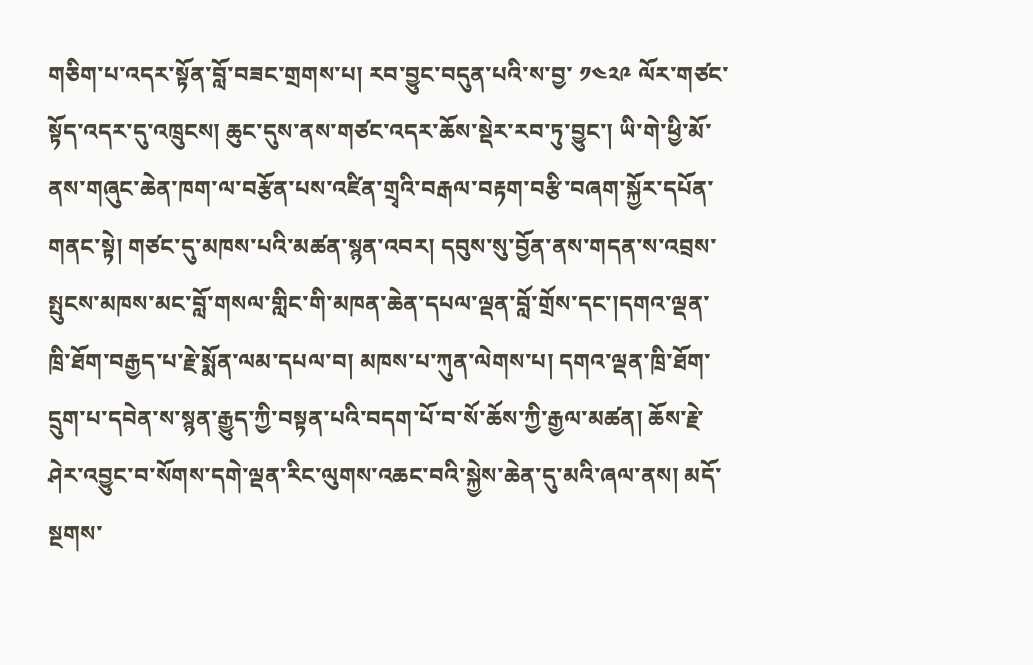གཅིག་པ་འདར་སྟོན་བློ་བཟང་གྲགས་པ། རབ་བྱུང་བདུན་པའི་ས་བྱ་ ༡༤༢༩ ལོར་གཙང་སྟོད་འདར་དུ་འཁྲུངས། ཆུང་དུས་ནས་གཙང་འདར་ཆོས་སྡེར་རབ་ཏུ་བྱུང་། ཡི་གེ་ཕྱི་མོ་ནས་གཞུང་ཆེན་ཁག་ལ་བརྩོན་པས་འཛིན་གྲྭའི་བརྒལ་བརྟག་བརྩི་བཞག་སྐྱོར་དཔོན་གནང་སྟེ། གཙང་དུ་མཁས་པའི་མཚན་སྙན་འབར། དབུས་སུ་བྱོན་ནས་གདན་ས་འབྲས་སྤུངས་མཁས་མང་བློ་གསལ་གླིང་གི་མཁན་ཆེན་དཔལ་ལྡན་བློ་གྲོས་དང་།དགའ་ལྡན་ཁྲི་ཐོག་བརྒྱད་པ་རྗེ་སྨོན་ལམ་དཔལ་བ། མཁས་པ་ཀུན་ལེགས་པ། དགའ་ལྡན་ཁྲི་ཐོག་དྲུག་པ་དབེན་ས་སྙན་རྒྱུད་ཀྱི་བསྟན་པའི་བདག་པོ་བ་སོ་ཆོས་ཀྱི་རྒྱལ་མཚན། ཆོས་རྗེ་ཤེར་འབྱུང་བ་སོགས་དགེ་ལྡན་རིང་ལུགས་འཆང་བའི་སྐྱེས་ཆེན་དུ་མའི་ཞལ་ནས། མདོ་སྔགས་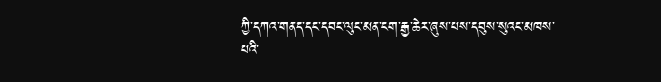ཀྱི་དཀའ་གནད་དང་དབང་ལུང་མན་ངག་རྒྱ་ཆེར་ཞུས་པས་དབུས་སུའང་མཁས་པའི་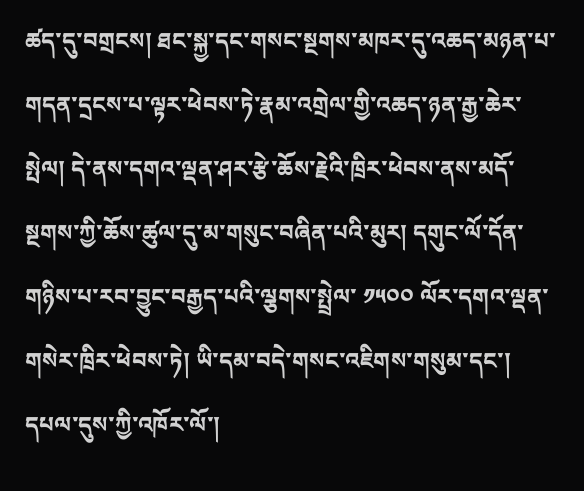ཚད་དུ་བགྲངས། ཐང་སྐྱ་དང་གསང་སྔགས་མཁར་དུ་འཆད་མཉན་པ་གདན་དྲངས་པ་ལྟར་ཕེབས་ཏེ་རྣམ་འགྲེལ་གྱི་འཆད་ཉན་རྒྱ་ཆེར་སྤེལ། དེ་ནས་དགའ་ལྡན་ཤར་རྩེ་ཆོས་རྗེའི་ཁྲིར་ཕེབས་ནས་མདོ་སྔགས་ཀྱི་ཆོས་ཚུལ་དུ་མ་གསུང་བཞིན་པའི་མུར། དགུང་ལོ་དོན་གཉིས་པ་རབ་བྱུང་བརྒྱད་པའི་ལྕགས་སྤྲེལ་ ༡༥༠༠ ལོར་དགའ་ལྡན་གསེར་ཁྲིར་ཕེབས་ཏེ། ཡི་དམ་བདེ་གསང་འཇིགས་གསུམ་དང་། དཔལ་དུས་ཀྱི་འཁོར་ལོ་།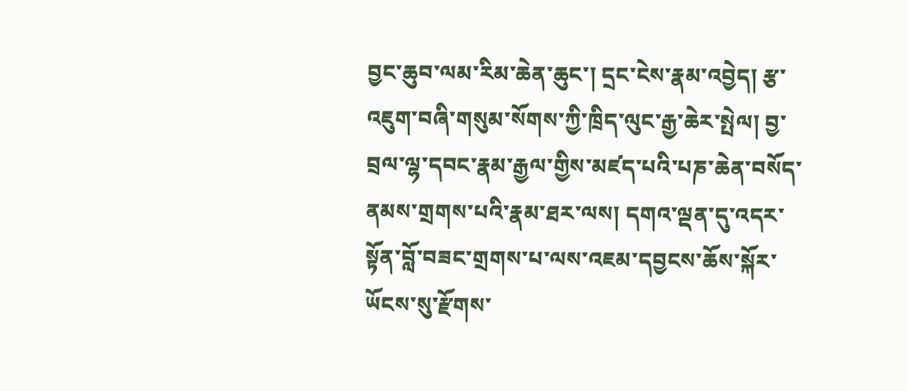བྱང་ཆུབ་ལམ་རིམ་ཆེན་ཆུང་། དྲང་ངེས་རྣམ་འབྱེད། རྩ་འཇུག་བཞི་གསུམ་སོགས་ཀྱི་ཁྲིད་ལུང་རྒྱ་ཆེར་སྤེལ། བྱ་བྲལ་ལྷ་དབང་རྣམ་རྒྱལ་གྱིས་མཛད་པའི་པཎ་ཆེན་བསོད་ནམས་གྲགས་པའི་རྣམ་ཐར་ལས། དགའ་ལྡན་དུ་འདར་སྟོན་བློ་བཟང་གྲགས་པ་ལས་འཇམ་དབྱངས་ཆོས་སྐོར་ཡོངས་སུ་རྫོགས་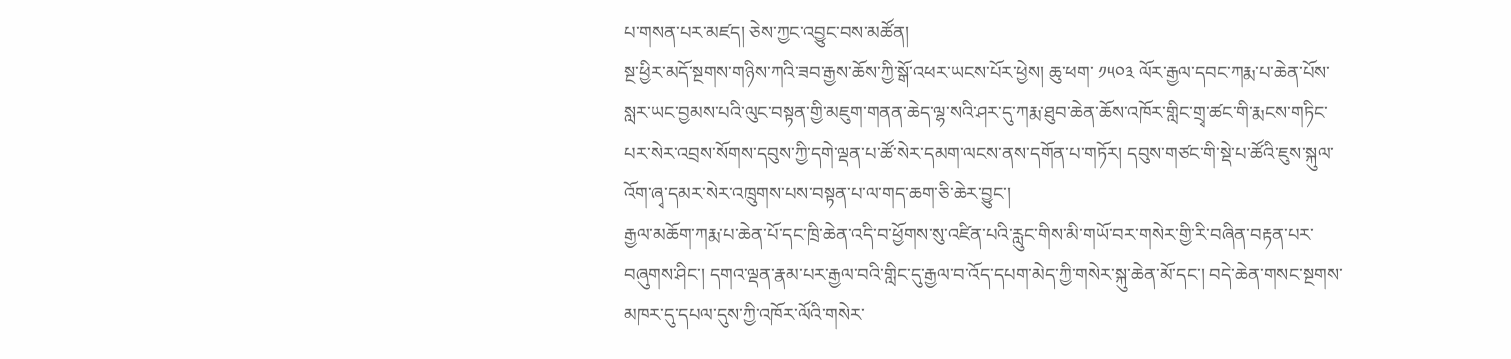པ་གསན་པར་མཛད། ཅེས་ཀྱང་འབྱུང་བས་མཚོན།
སྔ་ཕྱིར་མདོ་སྔགས་གཉིས་ཀའི་ཟབ་རྒྱས་ཆོས་ཀྱི་སྒོ་འཕར་ཡངས་པོར་ཕྱེས། ཆུ་ཕག་ ༡༥༠༣ ལོར་རྒྱལ་དབང་ཀརྨ་པ་ཆེན་པོས་སླར་ཡང་བྱམས་པའི་ལུང་བསྟན་གྱི་མཇུག་གནན་ཆེད་ལྷ་སའི་ཤར་དུ་ཀརྨ་ཐུབ་ཆེན་ཆོས་འཁོར་གླིང་གྲྭ་ཚང་གི་རྨངས་གཏིང་པར་སེར་འབྲས་སོགས་དབུས་ཀྱི་དགེ་ལྡན་པ་ཚོ་སེར་དམག་ལངས་ནས་དགོན་པ་གཏོར། དབུས་གཙང་གི་སྡེ་པ་ཚོའི་ཇུས་སྐུལ་འོག་ཞྭ་དམར་སེར་འཁྲུགས་པས་བསྟན་པ་ལ་གད་ཆག་ཅི་ཆེར་བྱུང་།
རྒྱལ་མཆོག་ཀརྨ་པ་ཆེན་པོ་དང་ཁྲི་ཆེན་འདི་བ་ཕྱོགས་སུ་འཛིན་པའི་རླུང་གིས་མི་གཡོ་བར་གསེར་གྱི་རི་བཞིན་བརྟན་པར་བཞུགས་ཤིང་། དགའ་ལྡན་རྣམ་པར་རྒྱལ་བའི་གླིང་དུ་རྒྱལ་བ་འོད་དཔག་མེད་ཀྱི་གསེར་སྐུ་ཆེན་མོ་དང་། བདེ་ཆེན་གསང་སྔགས་མཁར་དུ་དཔལ་དུས་ཀྱི་འཁོར་ལོའི་གསེར་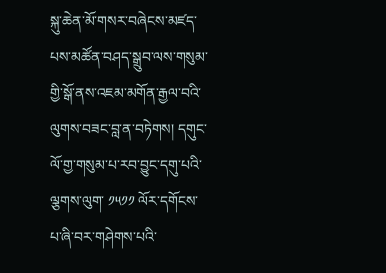སྐུ་ཆེན་མོ་གསར་བཞེངས་མཛད་པས་མཚོན་བཤད་སྒྲུབ་ལས་གསུམ་གྱི་སྒོ་ནས་འཇམ་མགོན་རྒྱལ་བའི་ལུགས་བཟང་བླ་ན་བཏེགས། དགུང་ལོ་གྱ་གསུམ་པ་རབ་བྱུང་དགུ་པའི་ལྕགས་ལུག་ ༡༥༡༡ ལོར་དགོངས་པ་ཞི་བར་གཤེགས་པའི་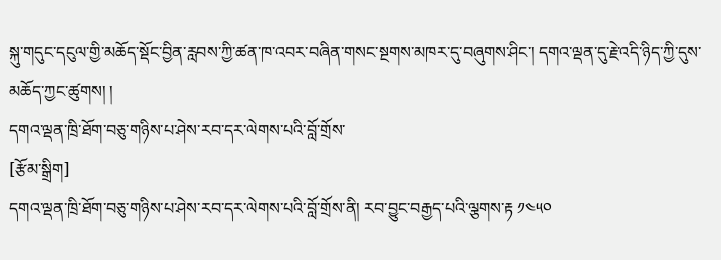སྐུ་གདུང་དངུལ་གྱི་མཆོད་སྡོང་བྱིན་རླབས་ཀྱི་ཚན་ཁ་འབར་བཞིན་གསང་སྔགས་མཁར་དུ་བཞུགས་ཤིང་། དགའ་ལྡན་དུ་རྗེ་འདི་ཉིད་ཀྱི་དུས་མཆོད་ཀྱང་ཚུགས། །
དགའ་ལྡན་ཁྲི་ཐོག་བཅུ་གཉིས་པ་ཤེས་རབ་དར་ལེགས་པའི་བློ་གྲོས་
[རྩོམ་སྒྲིག]
དགའ་ལྡན་ཁྲི་ཐོག་བཅུ་གཉིས་པ་ཤེས་རབ་དར་ལེགས་པའི་བློ་གྲོས་ནི། རབ་བྱུང་བརྒྱད་པའི་ལྕགས་རྟ ༡༤༥༠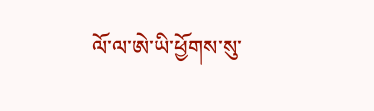ལོ་ལ་ཨེ་ཡི་ཕྱོགས་སུ་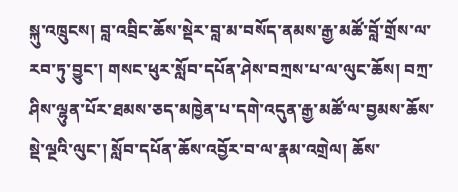སྐུ་འཁྲུངས། བླ་འབྲིང་ཆོས་སྡེར་བླ་མ་བསོད་ནམས་རྒྱ་མཚོ་བློ་གྲོས་ལ་རབ་ཏུ་བྱུང་། གསང་ཕུར་སློབ་དཔོན་ཤེས་བཀྲས་པ་ལ་ལུང་ཆོས། བཀྲ་ཤིས་ལྷུན་པོར་ཐམས་ཅད་མཁྱེན་པ་དགེ་འདུན་རྒྱ་མཚོ་ལ་བྱམས་ཆོས་སྡེ་ལྔའི་ལུང་། སློབ་དཔོན་ཆོས་འབྱོར་བ་ལ་རྣམ་འགྲེལ། ཆོས་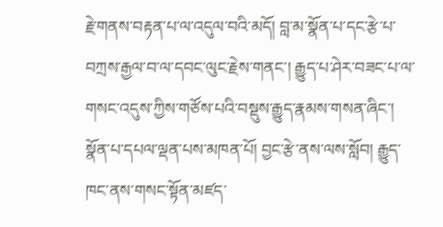རྗེ་གནས་བརྟན་པ་ལ་འདུལ་བའི་མདོ། བླ་མ་སྣོན་པ་དང་རྩེ་པ་བཀྲས་རྒྱལ་བ་ལ་དབང་ལུང་རྗེས་གནང་། རྒྱུད་པ་ཤེར་བཟང་པ་ལ་གསང་འདུས་ཀྱིས་གཙོས་པའི་བསྡུས་རྒྱུད་རྣམས་གསན་ཞིང་། སྣོན་པ་དཔལ་ལྡན་པས་མཁན་པོ། བྱང་རྩེ་ནས་ལས་སློབ། རྒྱུད་ཁང་ནས་གསང་སྟོན་མཛད་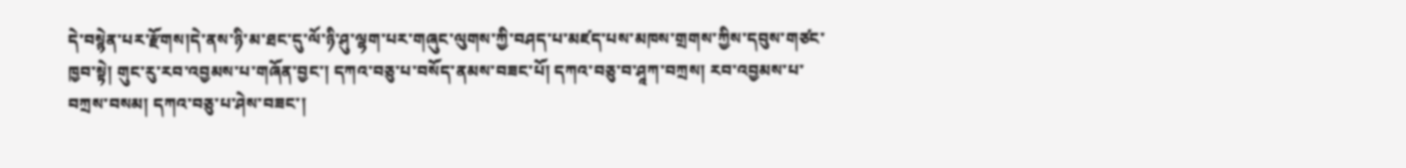དེ་བསྙེན་པར་རྫོགས།དེ་ནས་ཉི་མ་ཐང་དུ་ལོ་ཉི་ཤུ་ལྷག་པར་གཞུང་ལུགས་ཀྱི་བཤད་པ་མཛད་པས་མཁས་གྲགས་ཀྱིས་དབུས་གཙང་ཁྱབ་སྟེ། གུང་རུ་རབ་འབྱམས་པ་གཞོན་བྱང་། དཀའ་བཅུ་པ་བསོད་ནམས་བཟང་པོ། དཀའ་བཅུ་བ་ཤཱཀ་བཀྲས། རབ་འབྱམས་པ་བཀྲས་བསམ། དཀའ་བཅུ་པ་ཤེས་བཟང་།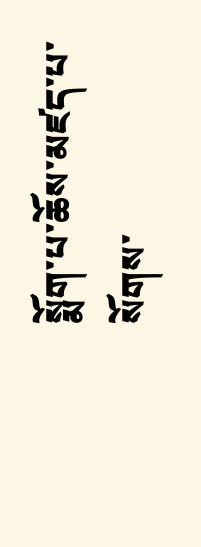སྨོག་པ་ཆོས་མཛད་པ་སོགས་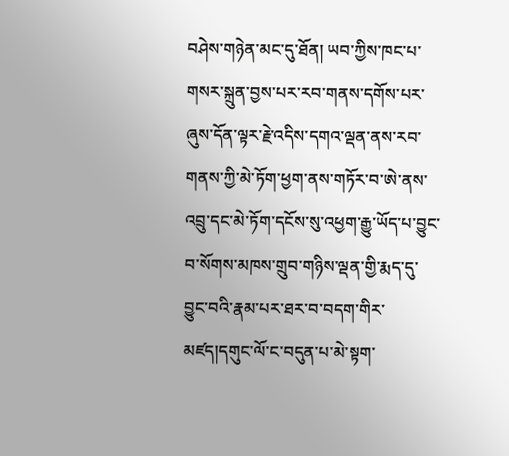བཤེས་གཉེན་མང་དུ་ཐོན། ཡབ་ཀྱིས་ཁང་པ་གསར་སྐྲུན་བྱས་པར་རབ་གནས་དགོས་པར་ཞུས་དོན་ལྟར་རྗེ་འདིས་དགའ་ལྡན་ནས་རབ་གནས་ཀྱི་མེ་ཏོག་ཕྱག་ནས་གཏོར་བ་ཨེ་ནས་འབྲུ་དང་མེ་ཏོག་དངོས་སུ་འཕྱག་རྒྱུ་ཡོད་པ་བྱུང་བ་སོགས་མཁས་གྲུབ་གཉིས་ལྡན་གྱི་རྨད་དུ་བྱུང་བའི་རྣམ་པར་ཐར་བ་བདག་གིར་མཛད།དགུང་ལོ་ང་བདུན་པ་མེ་སྟག་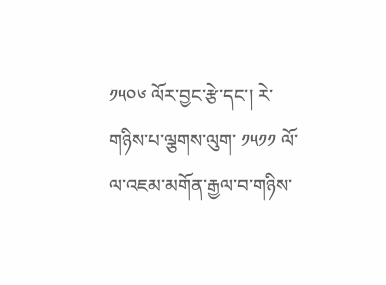༡༥༠༦ ལོར་བྱང་རྩེ་དང་། རེ་གཉིས་པ་ལྕགས་ལུག་ ༡༥༡༡ ལོ་ལ་འཇམ་མགོན་རྒྱལ་བ་གཉིས་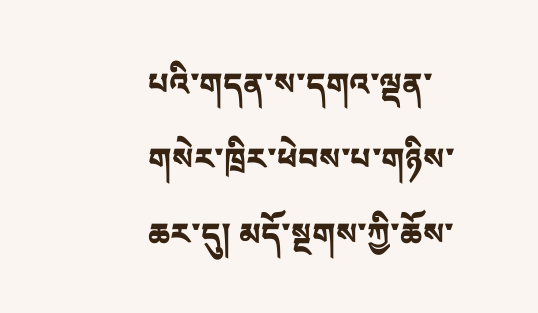པའི་གདན་ས་དགའ་ལྡན་གསེར་ཁྲིར་ཕེབས་པ་གཉིས་ཆར་དུ། མདོ་སྔགས་ཀྱི་ཆོས་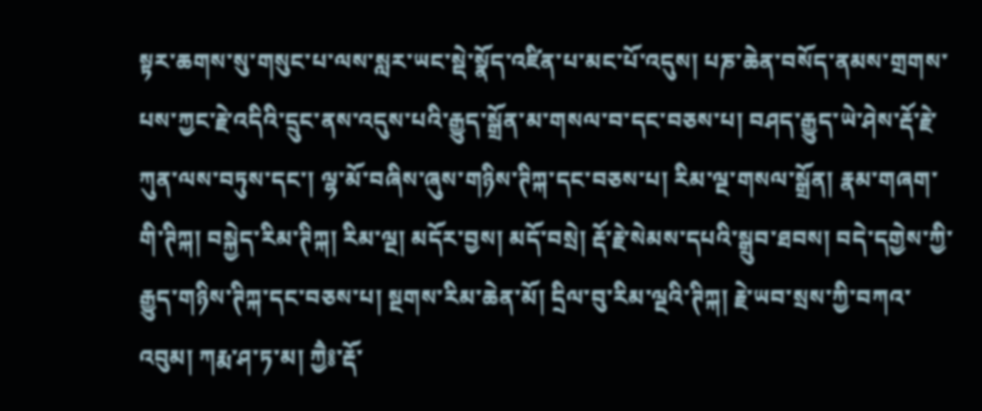སྟར་ཆགས་སུ་གསུང་པ་ལས་སླར་ཡང་སྡེ་སྣོད་འཛིན་པ་མང་པོ་འདུས། པཎ་ཆེན་བསོད་ནམས་གྲགས་པས་ཀྱང་རྗེ་འདིའི་དྲུང་ནས་འདུས་པའི་རྒྱུད་སྒྲོན་མ་གསལ་བ་དང་བཅས་པ། བཤད་རྒྱུད་ཡེ་ཤེས་རྡོ་རྗེ་ཀུན་ལས་བཏུས་དང་། ལྷ་མོ་བཞིས་ཞུས་གཉིས་ཊིཀྐ་དང་བཅས་པ། རིམ་ལྔ་གསལ་སྒྲོན། རྣམ་གཞག་གི་ཊིཀྐ། བསྐྱེད་རིམ་ཊིཀྐ། རིམ་ལྔ། མདོར་བྱས། མདོ་བསྲེ། རྡོ་རྗེ་སེམས་དཔའི་སྒྲུབ་ཐབས། བདེ་དགྱེས་ཀྱི་རྒྱུད་གཉིས་ཊིཀྐ་དང་བཅས་པ། སྔགས་རིམ་ཆེན་མོ། དྲིལ་བུ་རིམ་ལྔའི་ཊིཀྐ། རྗེ་ཡབ་སྲས་ཀྱི་བཀའ་འབུམ། ཀརྨ་ཤ་ཏ་མ། ཀྱཻ༔་རྡོ་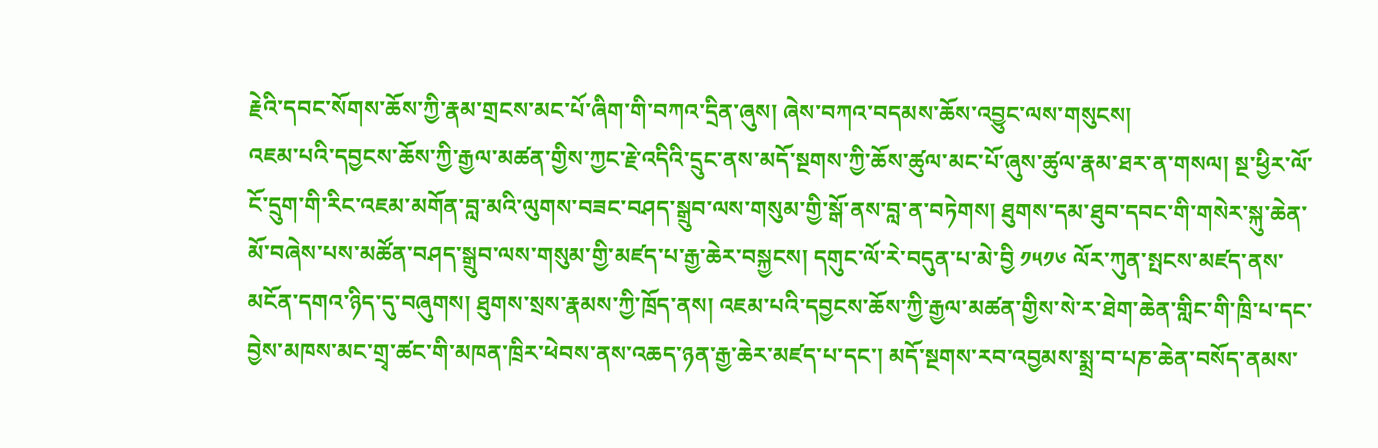རྗེའི་དབང་སོགས་ཆོས་ཀྱི་རྣམ་གྲངས་མང་པོ་ཞིག་གི་བཀའ་དྲིན་ཞུས། ཞེས་བཀའ་བདམས་ཆོས་འབྱུང་ལས་གསུངས།
འཇམ་པའི་དབྱངས་ཆོས་ཀྱི་རྒྱལ་མཚན་གྱིས་ཀྱང་རྗེ་འདིའི་དྲུང་ནས་མདོ་སྔགས་ཀྱི་ཆོས་ཚུལ་མང་པོ་ཞུས་ཚུལ་རྣམ་ཐར་ན་གསལ། སྔ་ཕྱིར་ལོ་ངོ་དྲུག་གི་རིང་འཇམ་མགོན་བླ་མའི་ལུགས་བཟང་བཤད་སྒྲུབ་ལས་གསུམ་གྱི་སྒོ་ནས་བླ་ན་བཏེགས། ཐུགས་དམ་ཐུབ་དབང་གི་གསེར་སྐུ་ཆེན་མོ་བཞེས་པས་མཚོན་བཤད་སྒྲུབ་ལས་གསུམ་གྱི་མཛད་པ་རྒྱ་ཆེར་བསྐྱངས། དགུང་ལོ་རེ་བདུན་པ་མེ་བྱི ༡༥༡༦ ལོར་ཀུན་སྤངས་མཛད་ནས་མངོན་དགའ་ཉིད་དུ་བཞུགས། ཐུགས་སྲས་རྣམས་ཀྱི་ཁྲོད་ནས། འཇམ་པའི་དབྱངས་ཆོས་ཀྱི་རྒྱལ་མཚན་གྱིས་སེ་ར་ཐེག་ཆེན་གླིང་གི་ཁྲི་པ་དང་བྱེས་མཁས་མང་གྲྭ་ཚང་གི་མཁན་ཁྲིར་ཕེབས་ནས་འཆད་ཉན་རྒྱ་ཆེར་མཛད་པ་དང་། མདོ་སྔགས་རབ་འབྱམས་སྨྲ་བ་པཎ་ཆེན་བསོད་ནམས་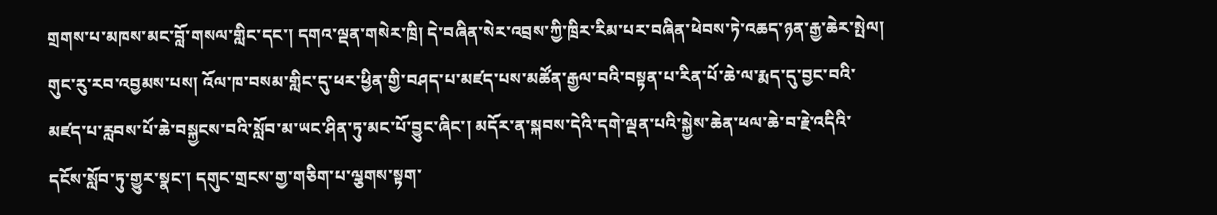གྲགས་པ་མཁས་མང་བློ་གསལ་གླིང་དང་། དགའ་ལྡན་གསེར་ཁྲི། དེ་བཞིན་སེར་འབྲས་ཀྱི་ཁྲིར་རིམ་པར་བཞིན་ཕེབས་ཏེ་འཆད་ཉན་རྒྱ་ཆེར་སྤེལ། གུང་རུ་རབ་འབྱམས་པས། འོལ་ཁ་བསམ་གླིང་དུ་ཕར་ཕྱིན་གྱི་བཤད་པ་མཛད་པས་མཚོན་རྒྱལ་བའི་བསྟན་པ་རིན་པོ་ཆེ་ལ་རྨད་དུ་བྱང་བའི་མཛད་པ་རླབས་པོ་ཆེ་བསྐྱངས་བའི་སློབ་མ་ཡང་ཤིན་ཏུ་མང་པོ་བྱུང་ཞིང་། མདོར་ན་སྐབས་དེའི་དགེ་ལྡན་པའི་སྐྱེས་ཆེན་ཕལ་ཆེ་བ་རྗེ་འདིའི་དངོས་སློབ་ཏུ་གྱུར་སྣང་། དགུང་གྲངས་གྱ་གཅིག་པ་ལྕགས་སྟག་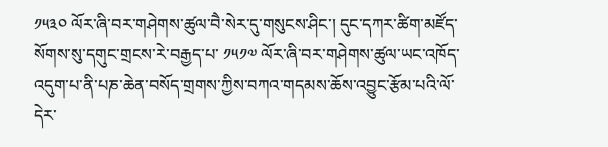༡༥༣༠ ལོར་ཞི་བར་གཤེགས་ཚུལ་བཻ་སེར་དུ་གསུངས་ཤིང་། དུང་དཀར་ཚིག་མཛོད་སོགས་སུ་དགུང་གྲངས་རེ་བརྒྱད་པ་ ༡༥༡༧ ལོར་ཞི་བར་གཤེགས་ཚུལ་ཡང་འཁོད་འདུག་པ་ནི་པཎ་ཆེན་བསོད་གྲགས་ཀྱིས་བཀའ་གདམས་ཆོས་འབྱུང་རྩོམ་པའི་ལོ་དེར་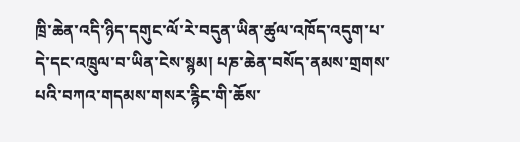ཁྲི་ཆེན་འདི་ཉིད་དགུང་ལོ་རེ་བདུན་ཡིན་ཚུལ་འཁོད་འདུག་པ་དེ་དང་འཁྲུལ་བ་ཡིན་ངེས་སྙམ། པཎ་ཆེན་བསོད་ནམས་གྲགས་པའི་བཀའ་གདམས་གསར་རྙིང་གི་ཆོས་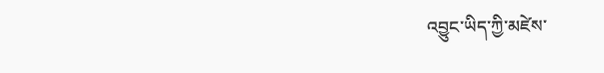འབྱུང་ཡིད་ཀྱི་མཛེས་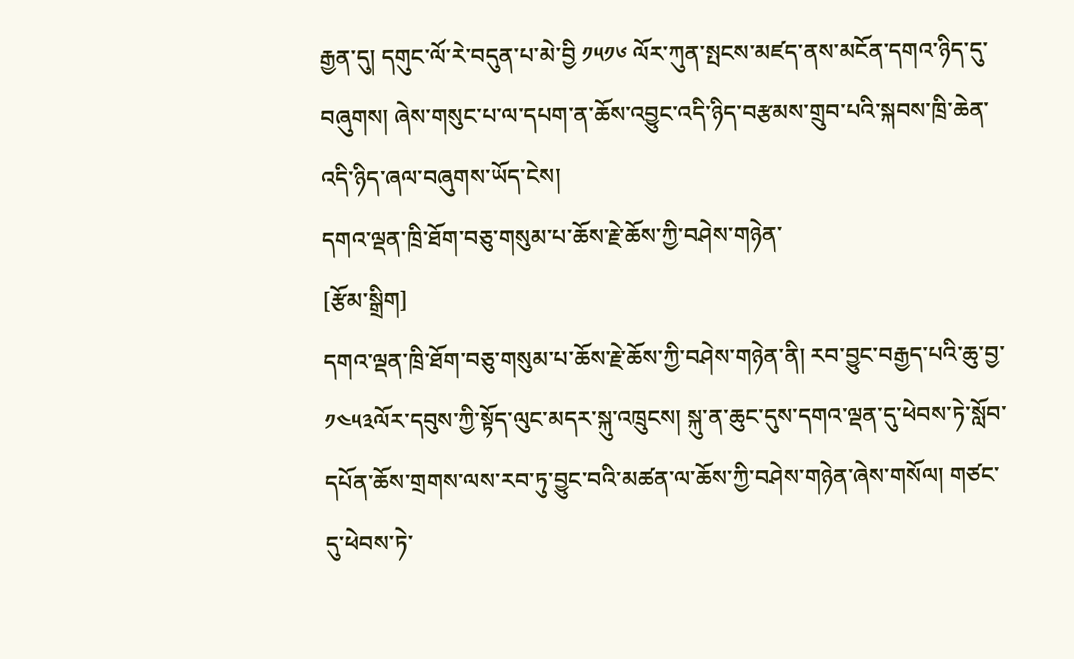རྒྱན་དུ། དགུང་ལོ་རེ་བདུན་པ་མེ་བྱི ༡༥༡༦ ལོར་ཀུན་སྤངས་མཛད་ནས་མངོན་དགའ་ཉིད་དུ་བཞུགས། ཞེས་གསུང་པ་ལ་དཔག་ན་ཆོས་འབྱུང་འདི་ཉིད་བརྩམས་གྲུབ་པའི་སྐབས་ཁྲི་ཆེན་འདི་ཉིད་ཞལ་བཞུགས་ཡོད་ངེས།
དགའ་ལྡན་ཁྲི་ཐོག་བཅུ་གསུམ་པ་ཆོས་རྗེ་ཆོས་ཀྱི་བཤེས་གཉེན་
[རྩོམ་སྒྲིག]
དགའ་ལྡན་ཁྲི་ཐོག་བཅུ་གསུམ་པ་ཆོས་རྗེ་ཆོས་ཀྱི་བཤེས་གཉེན་ནི། རབ་བྱུང་བརྒྱད་པའི་ཆུ་བྱ་༡༤༥༣ལོར་དབུས་ཀྱི་སྟོད་ལུང་མདར་སྐུ་འཁྲུངས། སྐུ་ན་ཆུང་དུས་དགའ་ལྡན་དུ་ཕེབས་ཏེ་སློབ་དཔོན་ཆོས་གྲགས་ལས་རབ་ཏུ་བྱུང་བའི་མཚན་ལ་ཆོས་ཀྱི་བཤེས་གཉེན་ཞེས་གསོལ། གཙང་དུ་ཕེབས་ཏེ་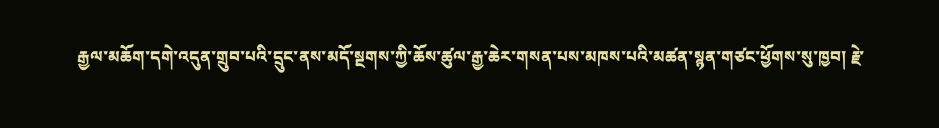རྒྱལ་མཆོག་དགེ་འདུན་གྲུབ་པའི་དྲུང་ནས་མདོ་སྔགས་ཀྱི་ཆོས་ཚུལ་རྒྱ་ཆེར་གསན་པས་མཁས་པའི་མཚན་སྙན་གཙང་ཕྱོགས་སུ་ཁྱབ། རྗེ་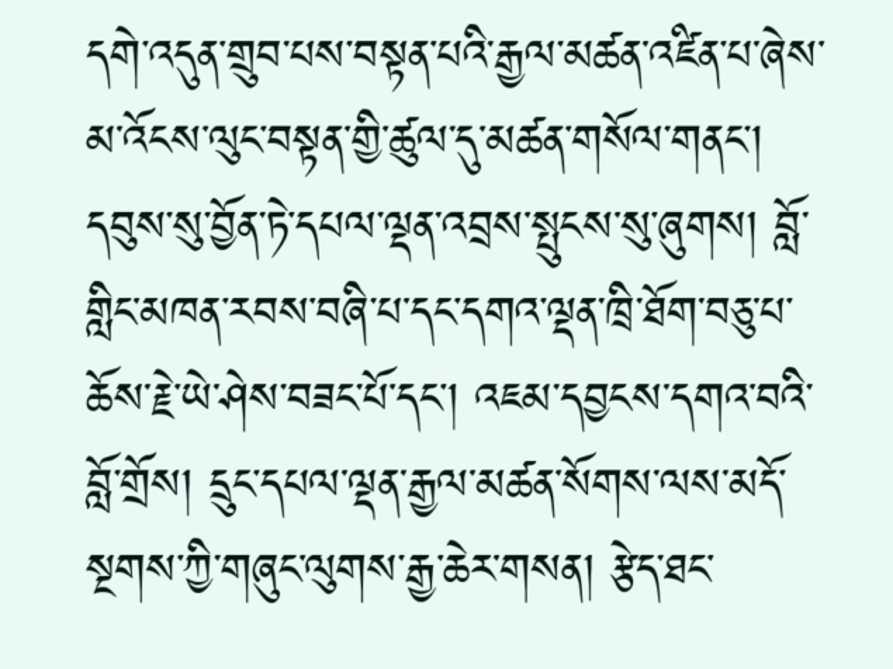དགེ་འདུན་གྲུབ་པས་བསྟན་པའི་རྒྱལ་མཚན་འཛིན་པ་ཞེས་མ་འོངས་ལུང་བསྟན་གྱི་ཚུལ་དུ་མཚན་གསོལ་གནང་། དབུས་སུ་བྱོན་ཏེ་དཔལ་ལྡན་འབྲས་སྤུངས་སུ་ཞུགས། བློ་གླིང་མཁན་རབས་བཞི་པ་དང་དགའ་ལྡན་ཁྲི་ཐོག་བཅུ་པ་ཆོས་རྗེ་ཡེ་ཤེས་བཟང་པོ་དང་། འཇམ་དབྱངས་དགའ་བའི་བློ་གྲོས། དྲུང་དཔལ་ལྡན་རྒྱལ་མཚན་སོགས་ལས་མདོ་སྔགས་ཀྱི་གཞུང་ལུགས་རྒྱ་ཆེར་གསན། རྩེད་ཐང་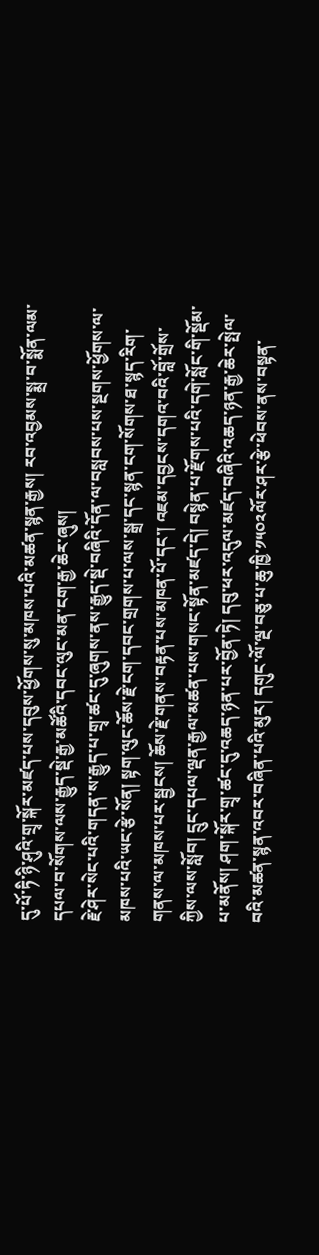དུ་པོ་ཏི་ཉི་ཤུའི་གྲྭ་སྐོར་མཛད་པས་དབུས་ཕྱོགས་སུ་མཁས་པའི་མཚན་སྙན་རྒྱས། རབ་འབྱམས་སྨྲ་བ་སྨོན་ལམ་དཔལ་བ་སོགས་ལས་རྒྱུད་སྡེ་རྒྱ་མཚོའི་དབང་ལུང་མན་ངག་རྒྱ་ཆེར་ཞུས།
རྗེ་ཤེར་སེང་པའི་གདན་ས་རྒྱུད་པ་གྲྭ་ཚང་དུ་ཞུགས་ནས་རྒྱུད་སྡེ་བཞིའི་དོན་ལ་བསླབས་པས་སྔགས་ཕྱོགས་ལ་མཁས་པའི་ཡང་རྩེ་སོན། སྟག་ལུང་ཆོས་རྗེ་ངག་དབང་གྲགས་པ་ལས་སྒྲ་དང་སྙན་ངག་སོགས་ཐ་སྙད་རིག་གནས་ལ་མཁས་པར་སྦྱངས། ཆོས་རྗེ་གནས་བརྟན་པས་མཁན་པོ་དང་། འཇམ་དབྱངས་དགའ་བའི་བློ་གྲོས་ཀྱིས་ལས་སློབ། དྲུང་དཔལ་ལྡན་རྒྱལ་མཚན་པས་གསང་སྟོན་མཛད་དེ། བསྙེན་པ་རྫོགས་པའི་དགེ་སློང་གི་སྡོམ་པ་མནོས། ཤག་སྐོར་གྲྭ་ཚང་དུ་འཆད་ཉན་པར་བྱོན་ཏེ། དབུ་ཕར་འདུལ་མཛད་བཞིའི་འཆད་ཉན་རྒྱ་ཆེར་སྤེལ་བའི་མཚན་སྙན་འབར་བཞིན་པའི་མུར། དགུང་ལོ་ལྔ་བཅུ་པ་ཆུ་ཁྱི་༡༥༠༢ལོར་ཤར་རྩེ་ཕེབས་ནས་བསྟན་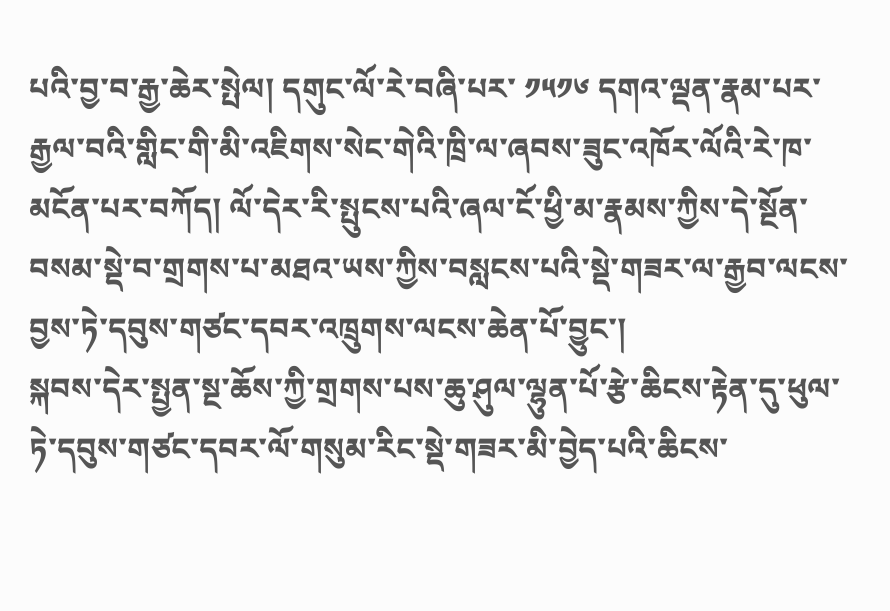པའི་བྱ་བ་རྒྱ་ཆེར་སྤེལ། དགུང་ལོ་རེ་བཞི་པར་ ༡༥༡༦ དགའ་ལྡན་རྣམ་པར་རྒྱལ་བའི་གླིང་གི་མི་འཇིགས་སེང་གེའི་ཁྲི་ལ་ཞབས་ཟུང་འཁོར་ལོའི་རེ་ཁ་མངོན་པར་བཀོད། ལོ་དེར་རི་སྤུངས་པའི་ཞལ་ངོ་ཕྱི་མ་རྣམས་ཀྱིས་དེ་སྔོན་བསམ་སྡེ་བ་གྲགས་པ་མཐའ་ཡས་ཀྱིས་བསླངས་པའི་སྡེ་གཟར་ལ་རྒྱབ་ལངས་བྱས་ཏེ་དབུས་གཙང་དབར་འཁྲུགས་ལངས་ཆེན་པོ་བྱུང་།
སྐབས་དེར་སྤྱན་སྔ་ཆོས་ཀྱི་གྲགས་པས་ཆུ་ཤུལ་ལྷུན་པོ་རྩེ་ཆིངས་རྟེན་དུ་ཕུལ་ཏེ་དབུས་གཙང་དབར་ལོ་གསུམ་རིང་སྡེ་གཟར་མི་བྱེད་པའི་ཆིངས་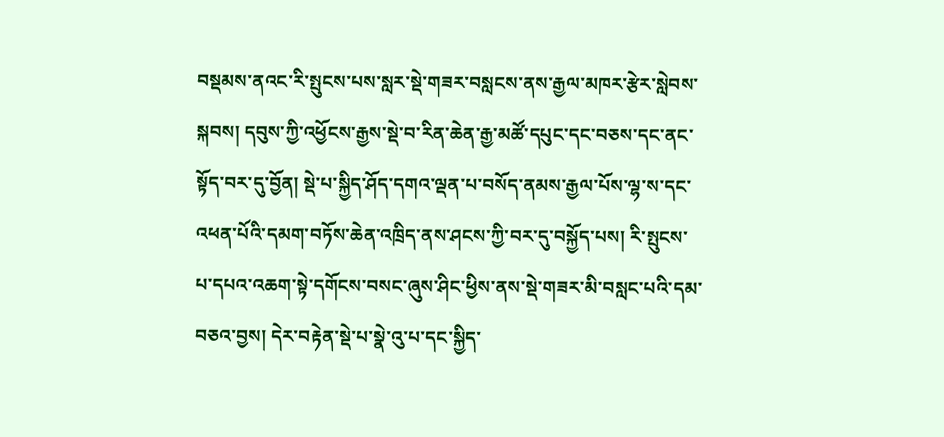བསྡམས་ནའང་རི་སྤུངས་པས་སླར་སྡེ་གཟར་བསླངས་ནས་རྒྱལ་མཁར་རྩེར་སླེབས་སྐབས། དབུས་ཀྱི་འཕྱོངས་རྒྱས་སྡེ་བ་རིན་ཆེན་རྒྱ་མཚོ་དཔུང་དང་བཅས་དང་ནང་སྟོད་བར་དུ་བྱོན། སྡེ་པ་སྐྱིད་ཤོད་དགའ་ལྡན་པ་བསོད་ནམས་རྒྱལ་པོས་ལྷ་ས་དང་འཕན་པོའི་དམག་བཏོས་ཆེན་འཁྲིད་ནས་ཤངས་ཀྱི་བར་དུ་བསྐྱོད་པས། རི་སྤུངས་པ་དཔའ་འཆག་སྟེ་དགོངས་བསང་ཞུས་ཤིང་ཕྱིས་ནས་སྡེ་གཟར་མི་བསླང་པའི་དམ་བཅའ་བྱས། དེར་བརྟེན་སྡེ་པ་སྣེ་འུ་པ་དང་སྐྱིད་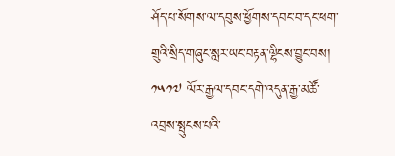ཤོད་པ་སོགས་ལ་དབུས་ཕྱོགས་དབང་བ་དང་ཕག་གྲུའི་སྲིད་གཞུང་སླར་ཡང་བརྟན་ལྷིངས་བྱུང་བས། ༡༥༡༧ ལོར་རྒྱལ་དབང་དགེ་འདུན་རྒྱ་མཚོ་འབྲས་སྤུངས་པའི་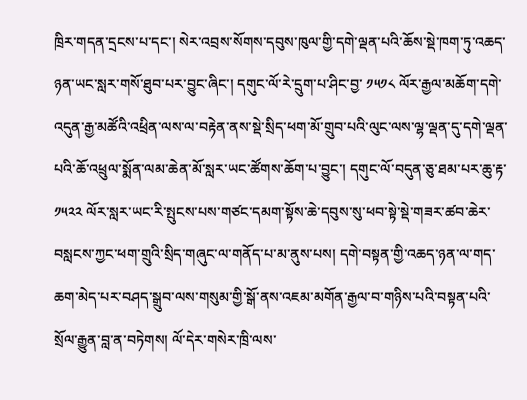ཁྲིར་གདན་དྲངས་པ་དང་། སེར་འབྲས་སོགས་དབུས་ཁུལ་གྱི་དགེ་ལྡན་པའི་ཆོས་སྡེ་ཁག་ཏུ་འཆད་ཉན་ཡང་སླར་གསོ་ཐུབ་པར་བྱུང་ཞིང་། དགུང་ལོ་རེ་དྲུག་པ་ཤིང་བྱ་ ༡༥༡༨ ལོར་རྒྱལ་མཆོག་དགེ་འདུན་རྒྱ་མཚོའི་འཕྲིན་ལས་ལ་བརྟེན་ནས་སྡེ་སྲིད་ཕག་མོ་གྲུབ་པའི་ལུང་ལས་ལྷ་ལྡན་དུ་དགེ་ལྡན་པའི་ཆོ་འཕྲུལ་སྨོན་ལམ་ཆེན་མོ་སླར་ཡང་ཚོགས་ཆོག་པ་བྱུང་། དགུང་ལོ་བདུན་ཅུ་ཐམ་པར་ཆུ་རྟ་ ༡༥༢༢ ལོར་སླར་ཡང་རི་སྤུངས་པས་གཙང་དམག་སྟོས་ཆེ་དབུས་སུ་ཕབ་སྟེ་སྡེ་གཟར་ཚབ་ཆེར་བསླངས་ཀྱང་ཕག་གྲུའི་སྲིད་གཞུང་ལ་གནོད་པ་མ་ནུས་པས། དགེ་བསྟན་གྱི་འཆད་ཉན་ལ་གད་ཆག་མེད་པར་བཤད་སྒྲུབ་ལས་གསུམ་གྱི་སྒོ་ནས་འཇམ་མགོན་རྒྱལ་བ་གཉིས་པའི་བསྟན་པའི་སྲོལ་རྒྱུན་བླ་ན་བཏེགས། ལོ་དེར་གསེར་ཁྲི་ལས་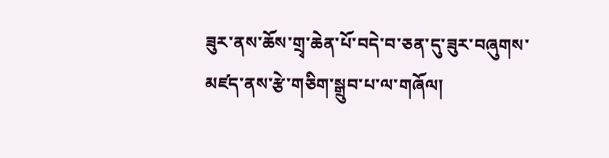ཟུར་ནས་ཆོས་གྲྭ་ཆེན་པོ་བདེ་བ་ཅན་དུ་ཟུར་བཞུགས་མཛད་ནས་རྩེ་གཅིག་སྒྲུབ་པ་ལ་གཞོལ།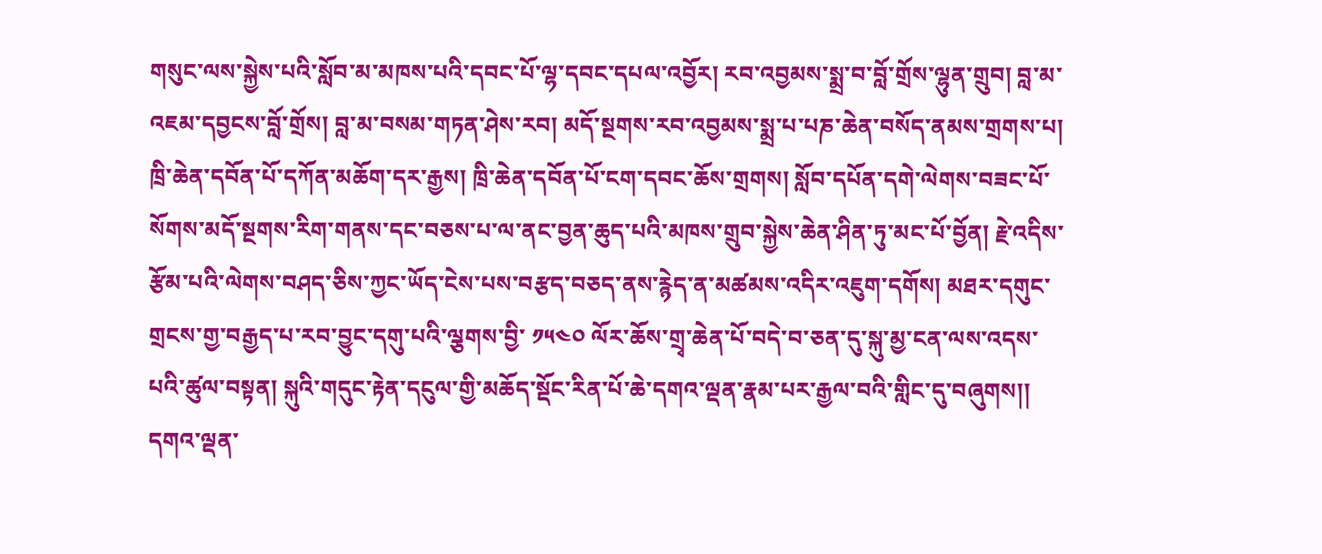གསུང་ལས་སྐྱེས་པའི་སློབ་མ་མཁས་པའི་དབང་པོ་ལྷ་དབང་དཔལ་འབྱོར། རབ་འབྱམས་སྨྲ་བ་བློ་གྲོས་ལྷུན་གྲུབ། བླ་མ་འཇམ་དབྱངས་བློ་གྲོས། བླ་མ་བསམ་གཏན་ཤེས་རབ། མདོ་སྔགས་རབ་འབྱམས་སྨྲ་པ་པཎ་ཆེན་བསོད་ནམས་གྲགས་པ། ཁྲི་ཆེན་དབོན་པོ་དཀོན་མཆོག་དར་རྒྱས། ཁྲི་ཆེན་དབོན་པོ་ངག་དབང་ཆོས་གྲགས། སློབ་དཔོན་དགེ་ལེགས་བཟང་པོ་སོགས་མདོ་སྔགས་རིག་གནས་དང་བཅས་པ་ལ་ནང་བྱན་ཆུད་པའི་མཁས་གྲུབ་སྐྱེས་ཆེན་ཤིན་ཏུ་མང་པོ་བྱོན། རྗེ་འདིས་རྩོམ་པའི་ལེགས་བཤད་ཅིས་ཀྱང་ཡོད་ངེས་པས་བརྩད་བཅད་ནས་རྙེད་ན་མཚམས་འདིར་འཇུག་དགོས། མཐར་དགུང་གྲངས་གྱ་བརྒྱད་པ་རབ་བྱུང་དགུ་པའི་ལྕགས་བྱི་ ༡༥༤༠ ལོར་ཆོས་གྲྭ་ཆེན་པོ་བདེ་བ་ཅན་དུ་སྐུ་མྱ་ངན་ལས་འདས་པའི་ཚུལ་བསྟན། སྐུའི་གདུང་རྟེན་དངུལ་གྱི་མཆོད་སྡོང་རིན་པོ་ཆེ་དགའ་ལྡན་རྣམ་པར་རྒྱལ་བའི་གླིང་དུ་བཞུགས།།
དགའ་ལྡན་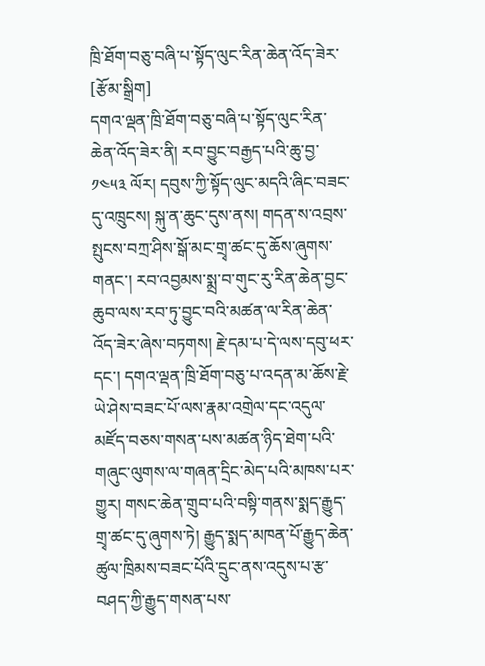ཁྲི་ཐོག་བཅུ་བཞི་པ་སྟོད་ལུང་རིན་ཆེན་འོད་ཟེར་
[རྩོམ་སྒྲིག]
དགའ་ལྡན་ཁྲི་ཐོག་བཅུ་བཞི་པ་སྟོད་ལུང་རིན་ཆེན་འོད་ཟེར་ནི། རབ་བྱུང་བརྒྱད་པའི་ཆུ་བྱ་ ༡༤༥༣ ལོར། དབུས་ཀྱི་སྟོད་ལུང་མདའི་ཞིང་བཟང་དུ་འཁྲུངས། སྐུ་ན་ཆུང་དུས་ནས། གདན་ས་འབྲས་སྤུངས་བཀྲ་ཤིས་སྒོ་མང་གྲྭ་ཚང་དུ་ཆོས་ཞུགས་གནང་། རབ་འབྱམས་སྨྲ་བ་གུང་རུ་རིན་ཆེན་བྱང་ཆུབ་ལས་རབ་ཏུ་བྱུང་བའི་མཚན་ལ་རིན་ཆེན་འོད་ཟེར་ཞེས་བཏགས། རྗེ་དམ་པ་དེ་ལས་དབུ་ཕར་དང་། དགའ་ལྡན་ཁྲི་ཐོག་བཅུ་པ་འདན་མ་ཆོས་རྗེ་ཡེ་ཤེས་བཟང་པོ་ལས་རྣམ་འགྲེལ་དང་འདུལ་མཛོད་བཅས་གསན་པས་མཚན་ཉིད་ཐེག་པའི་གཞུང་ལུགས་ལ་གཞན་དྲིང་མེད་པའི་མཁས་པར་གྱུར། གསང་ཆེན་གྲུབ་པའི་བསྟི་གནས་སྨད་རྒྱུད་གྲྭ་ཚང་དུ་ཞུགས་ཏེ། རྒྱུད་སྨད་མཁན་པོ་རྒྱུད་ཆེན་ཚུལ་ཁྲིམས་བཟང་པོའི་དྲུང་ནས་འདུས་པ་རྩ་བཤད་ཀྱི་རྒྱུད་གསན་པས་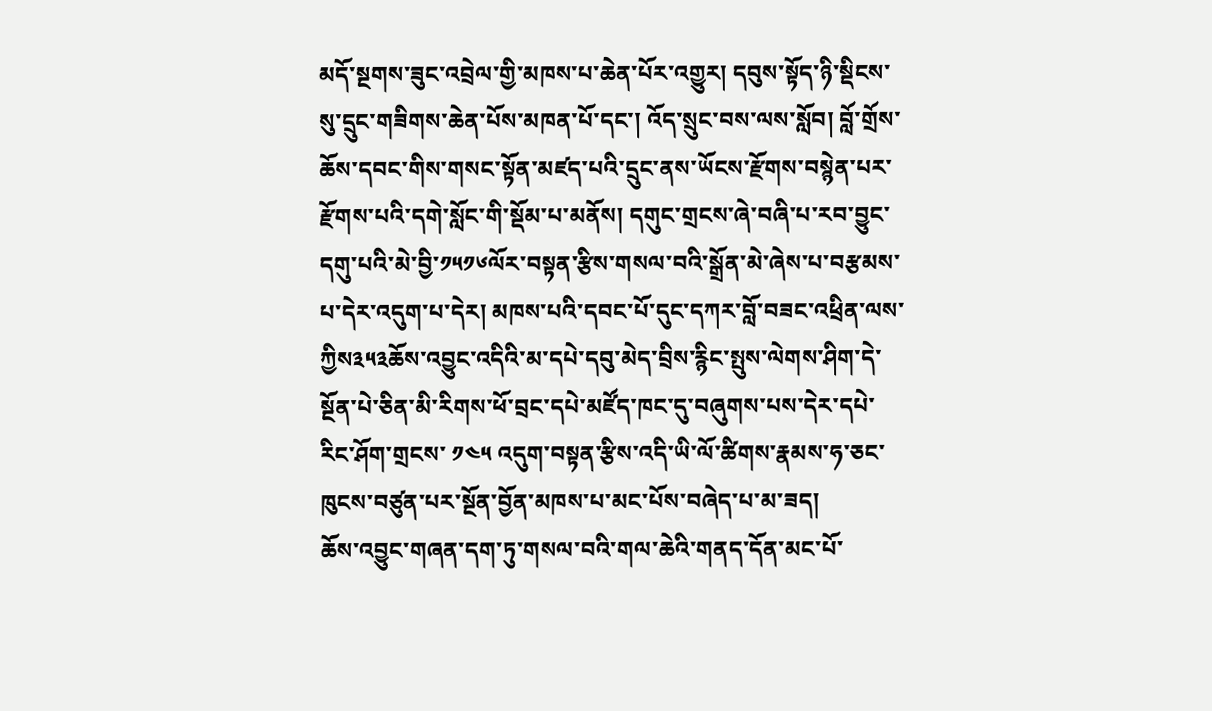མདོ་སྔགས་ཟུང་འབྲེལ་གྱི་མཁས་པ་ཆེན་པོར་འགྱུར། དབུས་སྟོད་ཉི་སྡིངས་སུ་དྲུང་གཟིགས་ཆེན་པོས་མཁན་པོ་དང་། འོད་སྲུང་བས་ལས་སློབ། བློ་གྲོས་ཆོས་དབང་གིས་གསང་སྟོན་མཛད་པའི་དྲུང་ནས་ཡོངས་རྫོགས་བསྙེན་པར་རྫོགས་པའི་དགེ་སློང་གི་སྡོམ་པ་མནོས། དགུང་གྲངས་ཞེ་བཞི་པ་རབ་བྱུང་དགུ་པའི་མེ་བྱི་༡༥༡༦ལོར་བསྟན་རྩིས་གསལ་བའི་སྒྲོན་མེ་ཞེས་པ་བརྩམས་པ་དེར་འདུག་པ་དེར། མཁས་པའི་དབང་པོ་དུང་དཀར་བློ་བཟང་འཕྲིན་ལས་ཀྱིས༣༥༣ཆོས་འབྱུང་འདིའི་མ་དཔེ་དབུ་མེད་བྲིས་རྙིང་སྤུས་ལེགས་ཤིག་དེ་སྔོན་པེ་ཅིན་མི་རིགས་ཕོ་བྲང་དཔེ་མཛོད་ཁང་དུ་བཞུགས་པས་དེར་དཔེ་རིང་ཤོག་གྲངས་ ༡༤༥ འདུག་བསྟན་རྩིས་འདི་ཡི་ལོ་ཚིགས་རྣམས་ཧ་ཅང་ཁུངས་བཙུན་པར་སྔོན་བྱོན་མཁས་པ་མང་པོས་བཞེད་པ་མ་ཟད།
ཆོས་འབྱུང་གཞན་དག་ཏུ་གསལ་བའི་གལ་ཆེའི་གནད་དོན་མང་པོ་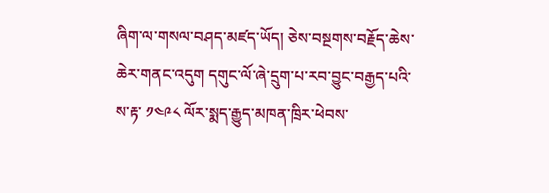ཞིག་ལ་གསལ་བཤད་མཛད་ཡོད། ཅེས་བསྔགས་བརྗོད་ཆེས་ཆེར་གནང་འདུག དགུང་ལོ་ཞེ་དྲུག་པ་རབ་བྱུང་བརྒྱད་པའི་ས་རྟ་ ༡༤༩༨ ལོར་སྨད་རྒྱུད་མཁན་ཁྲིར་ཕེབས་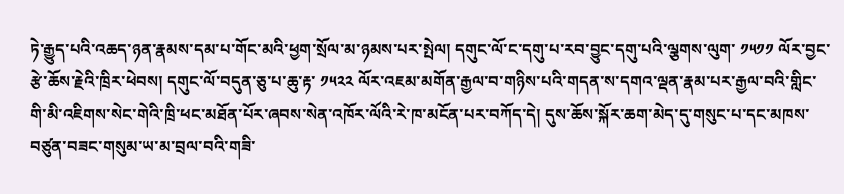ཏེ་རྒྱུད་པའི་འཆད་ཉན་རྣམས་དམ་པ་གོང་མའི་ཕྱག་སྲོལ་མ་ཉམས་པར་སྤེལ། དགུང་ལོ་ང་དགུ་པ་རབ་བྱུང་དགུ་པའི་ལྕགས་ལུག་ ༡༥༡༡ ལོར་བྱང་རྩེ་ཆོས་རྗེའི་ཁྲིར་ཕེབས། དགུང་ལོ་བདུན་ཅུ་པ་ཆུ་རྟ་ ༡༥༢༢ ལོར་འཇམ་མགོན་རྒྱལ་བ་གཉིས་པའི་གདན་ས་དགའ་ལྡན་རྣམ་པར་རྒྱལ་བའི་གླིང་གི་མི་འཇིགས་སེང་གེའི་ཁྲི་ཕང་མཐོན་པོར་ཞབས་སེན་འཁོར་ལོའི་རེ་ཁ་མངོན་པར་བཀོད་དེ། དུས་ཆོས་སྐོར་ཆག་མེད་དུ་གསུང་པ་དང་མཁས་བཙུན་བཟང་གསུམ་ཡ་མ་བྲལ་བའི་གཟི་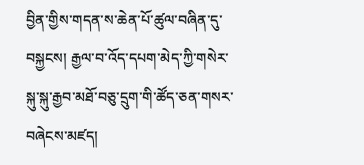བྱིན་གྱིས་གདན་ས་ཆེན་པོ་ཚུལ་བཞིན་དུ་བསྐྱངས། རྒྱལ་བ་འོད་དཔག་མེད་ཀྱི་གསེར་སྐུ་སྐུ་རྒྱབ་མཐོ་བཅུ་དྲུག་གི་ཚོད་ཅན་གསར་བཞེངས་མཛད།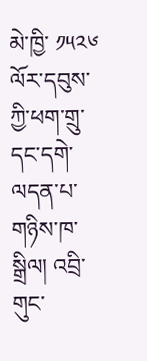མེ་ཁྱི་ ༡༥༢༦ ལོར་དབུས་ཀྱི་ཕག་གྲུ་དང་དགེ་ལདན་པ་གཉིས་ཁ་སྒྲིལ། འབྲི་གུང་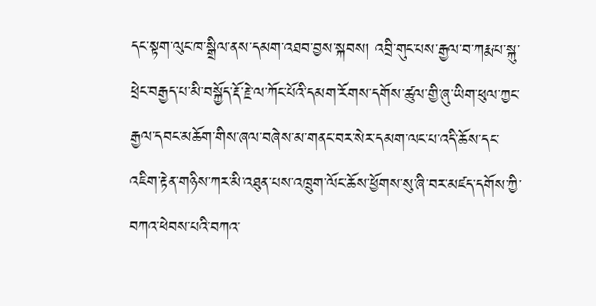དང་སྟག་ལུང་ཁ་སྒྲིལ་ནས་དམག་འཐབ་བྱས་སྐབས། འབྲི་གུང་པས་རྒྱལ་བ་ཀརྨ་པ་སྐུ་ཕྲེང་བརྒྱད་པ་མི་བསྐྱོད་རྡོ་རྗེ་ལ་ཀོང་པོའི་དམག་རོགས་དགོས་ཚུལ་གྱི་ཞུ་ཡིག་ཕུལ་ཀྱང་རྒྱལ་དབང་མཆོག་གིས་ཞལ་བཞེས་མ་གནང་བར་སེར་དམག་ལང་པ་འདི་ཆོས་དང་འཇིག་རྟེན་གཉིས་ཀར་མི་འཐུན་པས་འཁྲུག་ལོང་ཆོས་ཕྱོགས་སུ་ཞི་བར་མཛད་དགོས་ཀྱི་བཀའ་ཕེབས་པའི་བཀའ་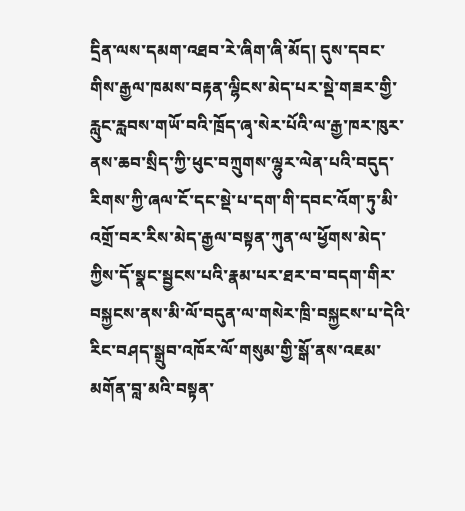དྲིན་ལས་དམག་འཐབ་རེ་ཞིག་ཞི་མོད། དུས་དབང་གིས་རྒྱལ་ཁམས་བརྟན་ལྷིངས་མེད་པར་སྡེ་གཟར་གྱི་རླུང་རླབས་གཡོ་བའི་ཁྲོད་ཞྭ་སེར་པོའི་ལ་རྒྱ་ཁར་ཁུར་ནས་ཆབ་སྲིད་ཀྱི་ཕུང་བཀྲུགས་ལྷུར་ལེན་པའི་བདུད་རིགས་ཀྱི་ཞལ་ངོ་དང་སྡེ་པ་དག་གི་དབང་འོག་ཏུ་མི་འགྲོ་བར་རིས་མེད་རྒྱལ་བསྟན་ཀུན་ལ་ཕྱོགས་མེད་ཀྱིས་དོ་སྣང་སྦྱངས་པའི་རྣམ་པར་ཐར་བ་བདག་གིར་བསྐྱངས་ནས་མི་ལོ་བདུན་ལ་གསེར་ཁྲི་བསྐྱངས་པ་དེའི་རིང་བཤད་སྒྲུབ་འཁོར་ལོ་གསུམ་གྱི་སྒོ་ནས་འཇམ་མགོན་བླ་མའི་བསྟན་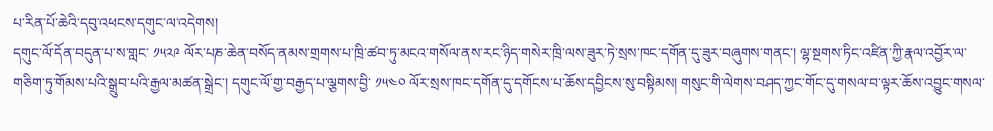པ་རིན་པོ་ཆེའི་དབུ་འཕངས་དགུང་ལ་འདེགས།
དགུང་ལོ་དོན་བདུན་པ་ས་གླང་ ༡༥༢༩ ལོར་པཎ་ཆེན་བསོད་ནམས་གྲགས་པ་ཁྲི་ཚབ་ཏུ་མངའ་གསོལ་ནས་རང་ཉིད་གསེར་ཁྲི་ལས་ཟུར་ཏེ་སྲས་ཁང་དགོན་དུ་ཟུར་བཞུགས་གནང་། ལྷ་སྔགས་ཏིང་འཛིན་ཀྱི་རྣལ་འབྱོར་ལ་གཅིག་ཏུ་གོམས་པའི་སྒྲུབ་པའི་རྒྱལ་མཚན་སྒྲེང་། དགུང་ལོ་གྱ་བརྒྱད་པ་ལྕགས་བྱི་ ༡༥༤༠ ལོར་སྲས་ཁང་དགོན་དུ་དགོངས་པ་ཆོས་དབྱིངས་སུ་བསྟིམས། གསུང་གི་ལེགས་བཤད་ཀྱང་གོང་དུ་གསལ་བ་ལྟར་ཆོས་འབྱུང་གསལ་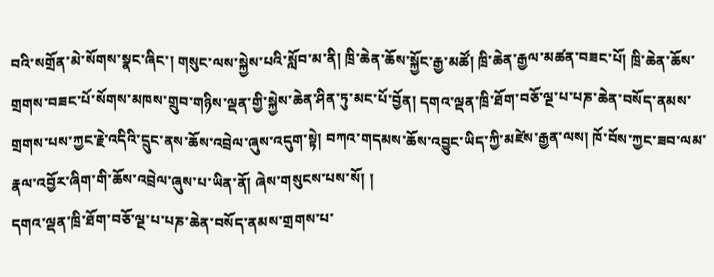བའི་སགྲོན་མེ་སོགས་སྣང་ཞིང་། གསུང་ལས་སྐྱེས་པའི་སློབ་མ་ནི། ཁྲི་ཆེན་ཆོས་སྐྱོང་རྒྱ་མཚོ། ཁྲི་ཆེན་རྒྱལ་མཚན་བཟང་པོ། ཁྲི་ཆེན་ཆོས་གྲགས་བཟང་པོ་སོགས་མཁས་གྲུབ་གཉིས་ལྡན་གྱི་སྐྱེས་ཆེན་ཤིན་ཏུ་མང་པོ་བྱོན། དགའ་ལྡན་ཁྲི་ཐོག་བཅོ་ལྔ་པ་པཎ་ཆེན་བསོད་ནམས་གྲགས་པས་ཀྱང་རྗེ་འདིའི་དྲུང་ནས་ཆོས་འབྲེལ་ཞུས་འདུག་སྟེ། བཀའ་གདམས་ཆོས་འབྱུང་ཡིད་ཀྱི་མཛེས་རྒྱན་ལས། ཁོ་བོས་ཀྱང་ཟབ་ལམ་རྣལ་འབྱོར་ཞིག་གི་ཆོས་འབྲེལ་ཞུས་པ་ཡིན་ནོ། ཞེས་གསུངས་པས་སོ། །
དགའ་ལྡན་ཁྲི་ཐོག་བཅོ་ལྔ་པ་པཎ་ཆེན་བསོད་ནམས་གྲགས་པ་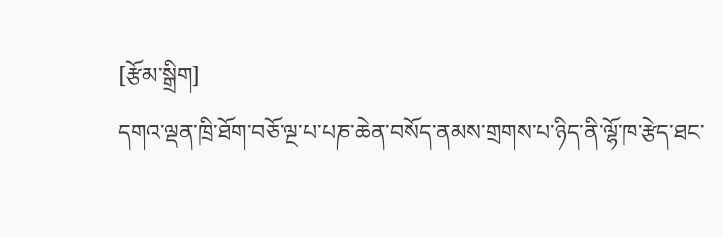[རྩོམ་སྒྲིག]
དགའ་ལྡན་ཁྲི་ཐོག་བཅོ་ལྔ་པ་པཎ་ཆེན་བསོད་ནམས་གྲགས་པ་ཉིད་ནི་ལྷོ་ཁ་རྩེད་ཐང་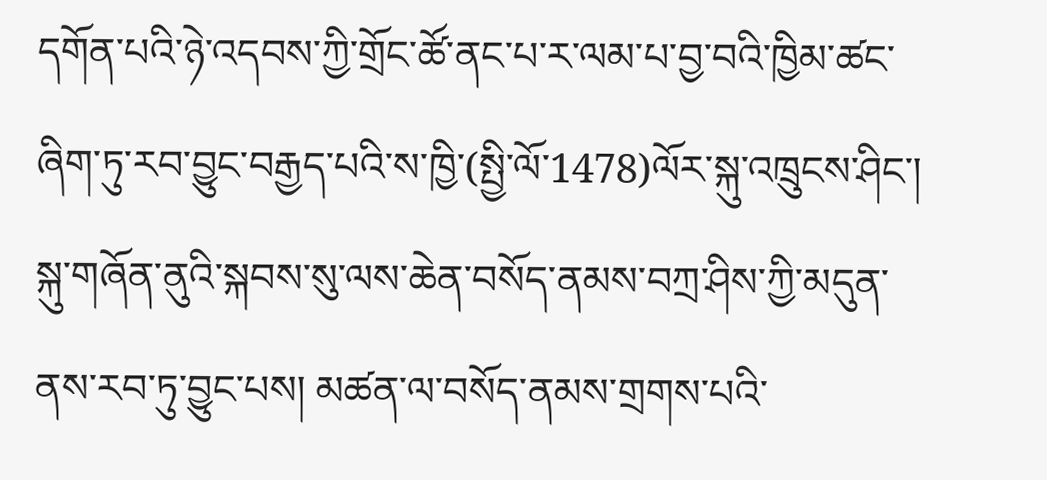དགོན་པའི་ཉེ་འདབས་ཀྱི་གྲོང་ཚོ་ནང་པ་ར་ལམ་པ་བྱ་བའི་ཁྱིམ་ཚང་ཞིག་ཏུ་རབ་བྱུང་བརྒྱད་པའི་ས་ཁྱི་(སྤྱི་ལོ་1478)ལོར་སྐུ་འཁྲུངས་ཤིང་། སྐུ་གཞོན་ནུའི་སྐབས་སུ་ལས་ཆེན་བསོད་ནམས་བཀྲ་ཤིས་ཀྱི་མདུན་ནས་རབ་ཏུ་བྱུང་པས། མཚན་ལ་བསོད་ནམས་གྲགས་པའི་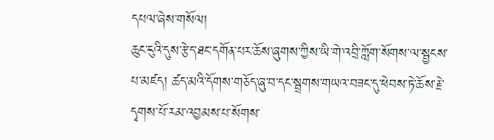དཔལ་ཞེས་གསོལ།
ཆུང་ངུའི་དུས་རྩེད་ཐང་དགོན་པར་ཆོས་ཞུགས་ཀྱིས་ཡི་གེ་འབྲི་ཀློག་སོགས་ལ་སྦྱངས་པ་མཛད། ཚད་མའི་དོགས་གཅོད་ཞུ་བ་དང་སྦྲགས་གཡའ་བཟང་དུ་ཕེབས་ཏེ་ཆོས་རྗེ་དྭགས་པོ་རམ་འབྱམས་པ་སོགས་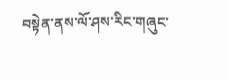བསྟེན་ནས་ལོ་ཤས་རིང་གཞུང་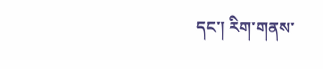དང་། རིག་གནས་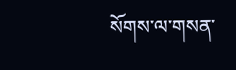སོགས་ལ་གསན་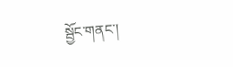སྦྱོང་གནང་།